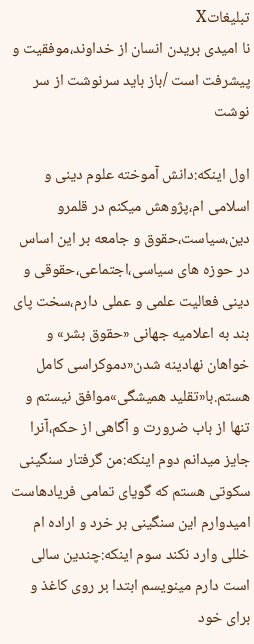تبليغاتX
نا امیدی بریدن انسان از خداوند،موفقیت و پیشرفت است /باز بايد سرنوشت از سر نوشت

اول اینکه:دانش آموخته علوم دینی و اسلامی ام،پژوهش میکنم در قلمرو دین،سیاست،حقوق و جامعه بر این اساس در حوزه های سیاسی،اجتماعی،حقوقی و دینی فعالیت علمی و عملی دارم،سخت پای بند به اعلامیه جهانی «حقوق بشر» و خواهان نهادینه شدن«دموکراسی کامل هستم.با«تقلید همیشگی»موافق نیستم و تنها از باب ضرورت و آگاهی از حکم،آنرا جایز میدانم دوم اینکه:من گرفتار سنگینی سکوتی هستم که گویای تمامی فریادهاست امیدوارم این سنگینی بر خرد و اراده ام خللی وارد نکند سوم اینکه:چندین سالی است دارم مینویسم ابتدا بر روی کاغذ و برای خود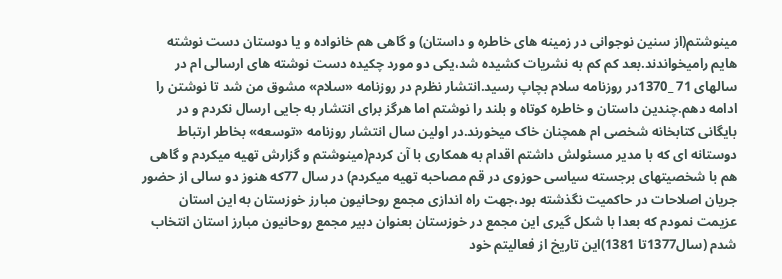مینوشتم(از سنین نوجوانی در زمینه های خاطره و داستان) و گاهی هم خانواده و یا دوستان دست نوشته هایم رامیخواندند.بعد کم کم به نشریات کشیده شد،یکی دو مورد چکیده دست نوشته های ارسالی ام در سالهای 71 _1370در روزنامه سلام بچاپ رسید.انتشار نظرم در روزنامه «سلام» مشوق من شد تا نوشتن را ادامه دهم.چندین داستان و خاطره کوتاه و بلند را نوشتم اما هرگز برای انتشار به جایی ارسال نکردم و در بایگانی کتابخانه شخصی ام همچنان خاک میخورند.در اولین سال انتشار روزنامه «توسعه» بخاطر ارتباط دوستانه ای که با مدیر مسئولش داشتم اقدام به همکاری با آن کردم(مینوشتم و گزارش تهیه میکردم و گاهی هم با شخصیتهای برجسته سیاسی حوزوی در قم مصاحبه تهیه میکردم) در سال 77که هنوز دو سالی از حضور جریان اصلاحات در حاکمیت نگذشته بود،جهت راه اندازی مجمع روحانیون مبارز خوزستان به این استان عزیمت نمودم که بعدا با شکل گیری این مجمع در خوزستان بعنوان دبیر مجمع روحانیون مبارز استان انتخاب شدم (سال1377تا 1381)این تاریخ از فعالیتم خود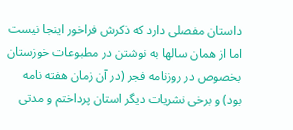داستان مفصلی دارد که ذکرش فراخور اینجا نیست اما از همان سالها به نوشتن در مطبوعات خوزستان بخصوص در روزنامه فجر (در آن زمان هفته نامه بود) و برخی نشریات دیگر استان پرداختم و مدتی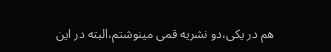هم در یکی،دو نشریه قمی مینوشتم،البته در این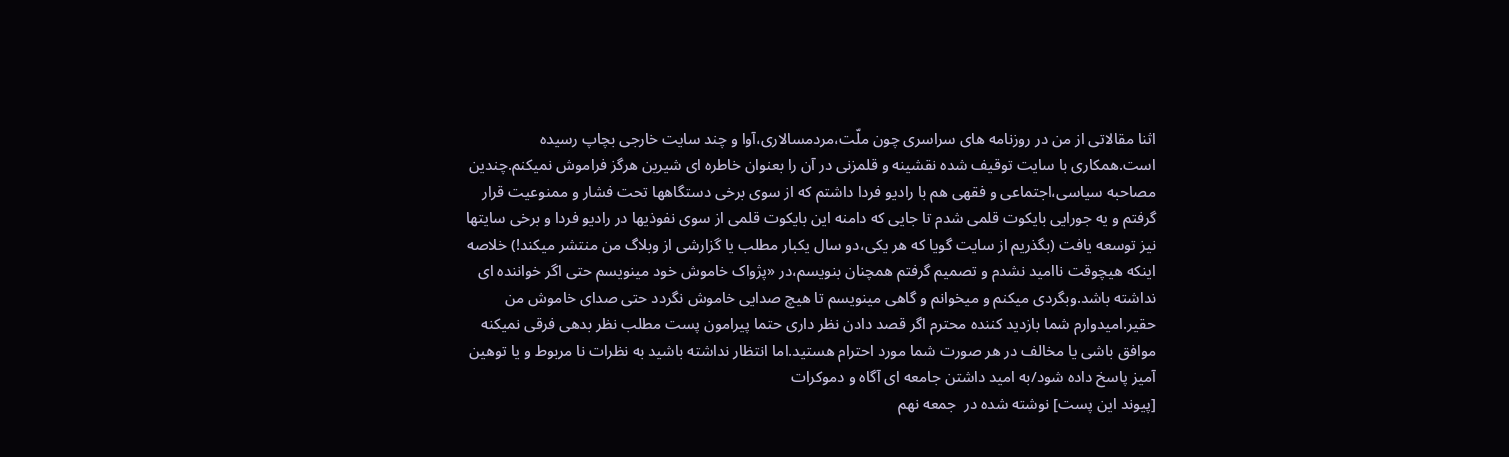اثنا مقالاتی از من در روزنامه های سراسری چون ملّت،مردمسالاری،آوا و چند سایت خارجی بچاپ رسیده است.همکاری با سایت توقیف شده نقشینه و قلمزنی در آن را بعنوان خاطره ای شیرین هرگز فراموش نمیکنم.چندین مصاحبه سیاسی،اجتماعی و فقهی هم با رادیو فردا داشتم که از سوی برخی دستگاهها تحت فشار و ممنوعیت قرار گرفتم و یه جورایی بایکوت قلمی شدم تا جایی که دامنه این بایکوت قلمی از سوی نفوذیها در رادیو فردا و برخی سایتها نیز توسعه یافت (بگذریم از سایت گویا که هر یکی،دو سال یکبار مطلب یا گزارشی از وبلاگ من منتشر میکند!) خلاصه اینکه هیچوقت ناامید نشدم و تصمیم گرفتم همچنان بنویسم،در «پژواک خاموش خود مینویسم حتی اگر خواننده ای نداشته باشد.وبگردی میکنم و میخوانم و گاهی مینویسم تا هیچ صدایی خاموش نگردد حتی صدای خاموش من حقیر.امیدوارم شما بازدید کننده محترم اگر قصد دادن نظر داری حتما پیرامون پست مطلب نظر بدهی فرقی نمیکنه موافق باشی یا مخالف در هر صورت شما مورد احترام هستید.اما انتظار نداشته باشید به نظرات نا مربوط و یا توهین آمیز پاسخ داده شود/به امید داشتن جامعه ای آگاه و دموکرات
[پیوند این پست] نوشته شده در  جمعه نهم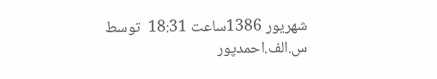شهریور 1386ساعت 18:31  توسط س.الف.احمدپور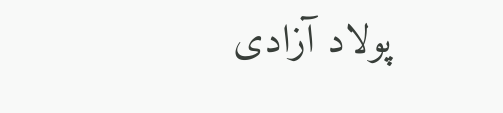پولاد آزادی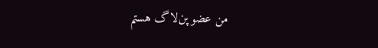من عضو پن‌لاگ هستم